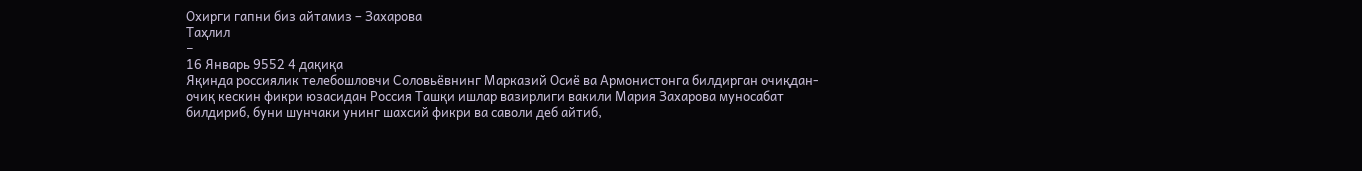Охирги гапни биз айтамиз – Захарова
Таҳлил
−
16 Январь 9552 4 дақиқа
Яқинда россиялик телебошловчи Соловьёвнинг Марказий Осиё ва Армонистонга билдирган очиқдан-очиқ кескин фикри юзасидан Россия Ташқи ишлар вазирлиги вакили Мария Захарова муносабат билдириб, буни шунчаки унинг шахсий фикри ва саволи деб айтиб,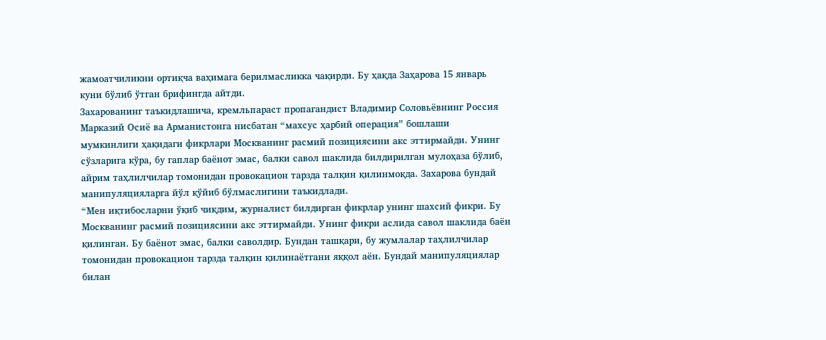жамоатчиликни ортиқча ваҳимага берилмасликка чақирди. Бу ҳақда Заҳарова 15 январь куни бўлиб ўтган брифингда айтди.
Захарованинг таъкидлашича, кремльпараст пропагандист Владимир Соловьёвнинг Россия Марказий Осиё ва Арманистонга нисбатан “махсус ҳарбий операция” бошлаши мумкинлиги ҳақидаги фикрлари Москванинг расмий позициясини акс эттирмайди. Унинг сўзларига кўра, бу гаплар баёнот эмас, балки савол шаклида билдирилган мулоҳаза бўлиб, айрим таҳлилчилар томонидан провокацион тарзда талқин қилинмоқда. Захарова бундай манипуляцияларга йўл қўйиб бўлмаслигини таъкидлади.
“Мен иқтибосларни ўқиб чиқдим, журналист билдирган фикрлар унинг шахсий фикри. Бу Москванинг расмий позициясини акс эттирмайди. Унинг фикри аслида савол шаклида баён қилинган. Бу баёнот эмас, балки саволдир. Бундан ташқари, бу жумлалар таҳлилчилар томонидан провокацион тарзда талқин қилинаётгани яққол аён. Бундай манипуляциялар билан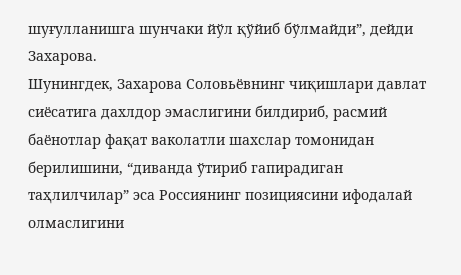шуғулланишга шунчаки йўл қўйиб бўлмайди”, дейди Захарова.
Шунингдек, Захарова Соловьёвнинг чиқишлари давлат сиёсатига дахлдор эмаслигини билдириб, расмий баёнотлар фақат ваколатли шахслар томонидан берилишини, “диванда ўтириб гапирадиган таҳлилчилар” эса Россиянинг позициясини ифодалай олмаслигини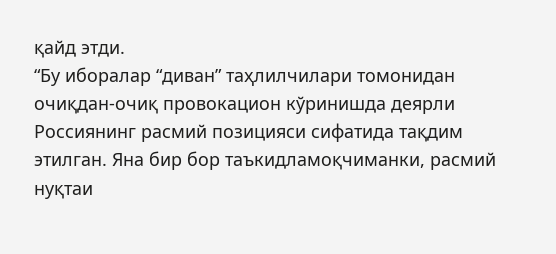қайд этди.
“Бу иборалар “диван” таҳлилчилари томонидан очиқдан-очиқ провокацион кўринишда деярли Россиянинг расмий позицияси сифатида тақдим этилган. Яна бир бор таъкидламоқчиманки, расмий нуқтаи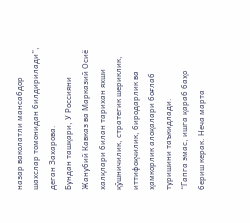назар ваколатли мансабдор шахслар томонидан билдирилади”, деган Захарова.
Бундан ташқари, У Россияни Жанубий Кавказ ва Марказий Осиё халқлари билан тарихан яхши қўшничилик, стратегик шериклик, иттифоқчилик, биродарлик ва ҳамкорлик алоқалари боғлаб туришини таъкидлади.
“Гапга эмас, ишга қараб баҳо бериш керак. Неча марта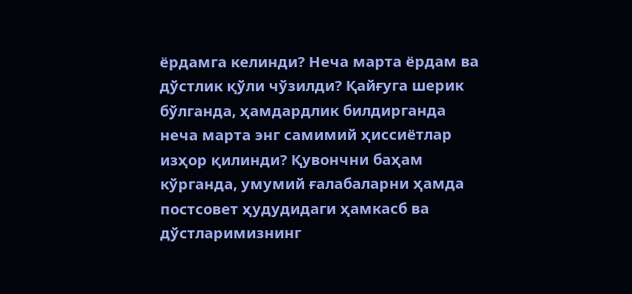ёрдамга келинди? Неча марта ёрдам ва дўстлик қўли чўзилди? Қайғуга шерик бўлганда, ҳамдардлик билдирганда неча марта энг самимий ҳиссиётлар изҳор қилинди? Қувончни баҳам кўрганда, умумий ғалабаларни ҳамда постсовет ҳудудидаги ҳамкасб ва дўстларимизнинг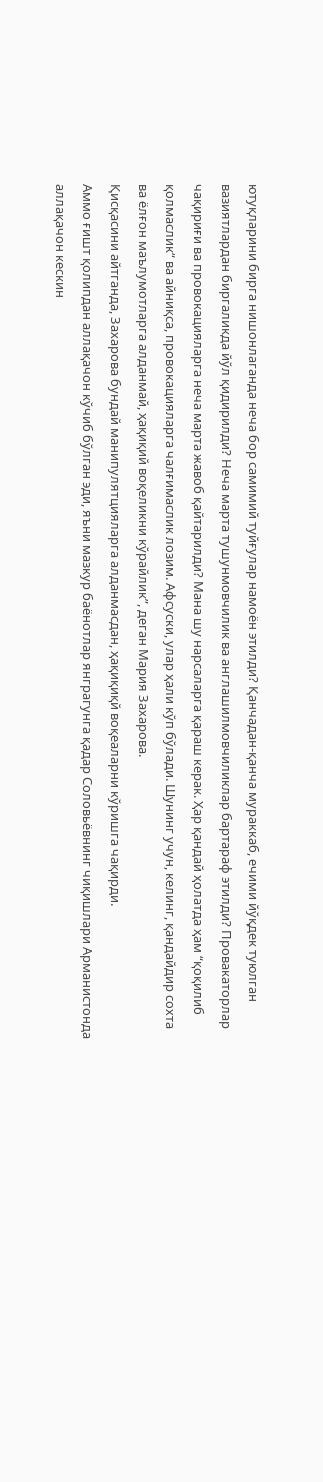ютуқларини бирга нишонлаганда неча бор самимий туйғулар намоён этилди? Қанчадан-қанча мураккаб, ечими йўқдек туюлган вазиятлардан биргаликда йўл қидирилди? Неча марта тушунмовчилик ва англашилмовчиликлар бартараф этилди? Провакаторлар чақириғи ва провокацияларга неча марта жавоб қайтарилди? Мана шу нарсаларга қараш керак. Ҳар қандай ҳолатда ҳам “қоқилиб қолмаслик“ ва айниқса, провокацияларга чалғимаслик лозим. Афсуски, улар ҳали кўп бўлади. Шунинг учун, келинг, қандайдир сохта ва ёлғон маълумотларга алданмай, ҳақиқий воқеликни кўрайлик”, деган Мария Захарова.
Қисқасини айтганда, Захарова бундай манипулятцияларга алданмасдан, ҳақиқиқй воқеаларни кўришга чақирди.
Аммо ғишт қолипдан аллақачон кўчиб бўлган эди, яъни мазкур баёнотлар янграгунга қадар Соловьёвнинг чиқишлари Арманистонда аллақачон кескин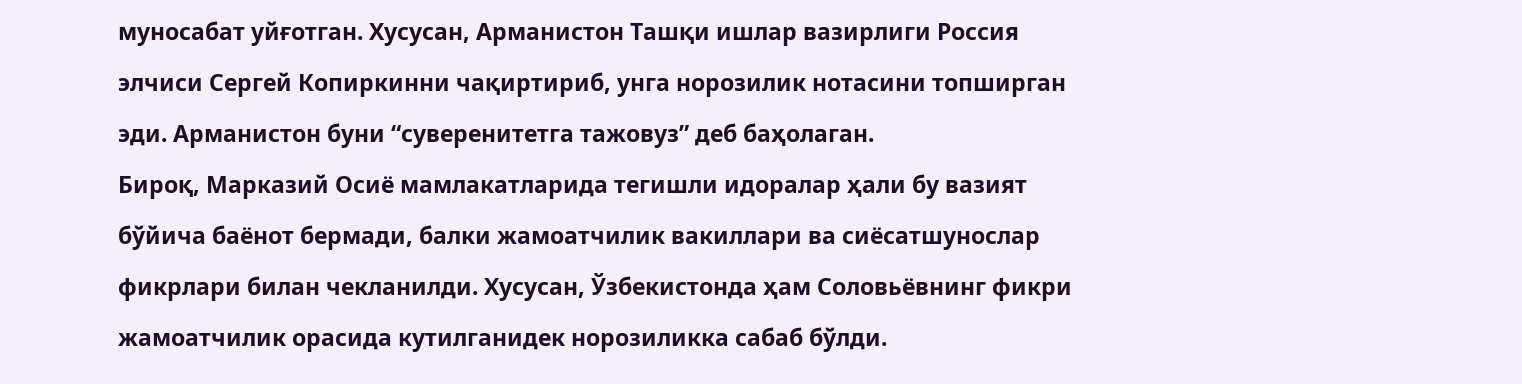муносабат уйғотган. Хусусан, Арманистон Ташқи ишлар вазирлиги Россия элчиси Сергей Копиркинни чақиртириб, унга норозилик нотасини топширган эди. Арманистон буни “суверенитетга тажовуз” деб баҳолаган.
Бироқ, Марказий Осиё мамлакатларида тегишли идоралар ҳали бу вазият бўйича баёнот бермади, балки жамоатчилик вакиллари ва сиёсатшунослар фикрлари билан чекланилди. Хусусан, Ўзбекистонда ҳам Соловьёвнинг фикри жамоатчилик орасида кутилганидек норозиликка сабаб бўлди.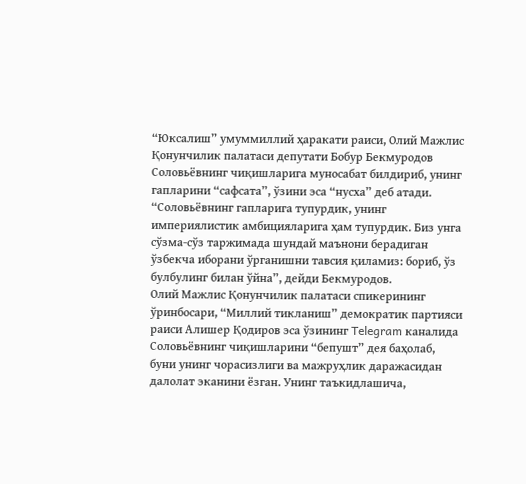“Юксалиш” умуммиллий ҳаракати раиси, Олий Мажлис Қонунчилик палатаси депутати Бобур Бекмуродов Соловьёвнинг чиқишларига муносабат билдириб, унинг гапларини “сафсата”, ўзини эса “нусха” деб атади.
“Соловьёвнинг гапларига тупурдик, унинг империялистик амбицияларига ҳам тупурдик. Биз унга сўзма-сўз таржимада шундай маънони берадиган ўзбекча иборани ўрганишни тавсия қиламиз: бориб, ўз булбулинг билан ўйна”, дейди Бекмуродов.
Олий Мажлис Қонунчилик палатаси спикерининг ўринбосари, “Миллий тикланиш” демократик партияси раиси Алишер Қодиров эса ўзининг Telegram каналида Соловьёвнинг чиқишларини “бепушт” дея баҳолаб, буни унинг чорасизлиги ва мажруҳлик даражасидан далолат эканини ёзган. Унинг таъкидлашича,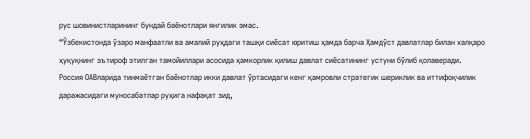рус шовинистларининг бундай баёнотлари янгилик эмас.
“Ўзбекистонда ўзаро манфаатли ва амалий руҳдаги ташқи сиёсат юритиш ҳамда барча Ҳамдўст давлатлар билан халқаро ҳуқуқнинг эътироф этилган тамойиллари асосида ҳамкорлик қилиш давлат сиёсатининг устуни бўлиб қолаверади.
Россия ОАВларида тинмаётган баёнотлар икки давлат ўртасидаги кенг қамровли стратегик шериклик ва иттифоқчилик даражасидаги муносабатлар руҳига нафақат зид,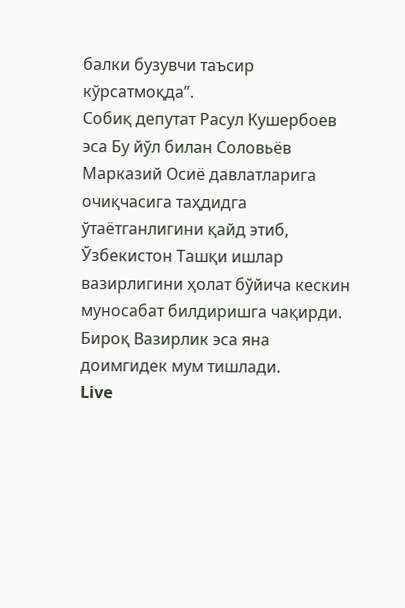балки бузувчи таъсир кўрсатмоқда”.
Собиқ депутат Расул Кушербоев эса Бу йўл билан Соловьёв Марказий Осиё давлатларига очиқчасига таҳдидга ўтаётганлигини қайд этиб, Ўзбекистон Ташқи ишлар вазирлигини ҳолат бўйича кескин муносабат билдиришга чақирди. Бироқ Вазирлик эса яна доимгидек мум тишлади.
Live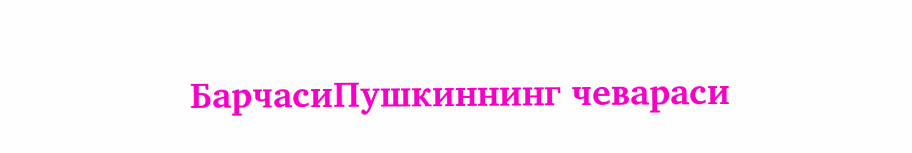БарчасиПушкиннинг чевараси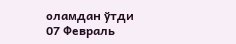оламдан ўтди
07 Февраль